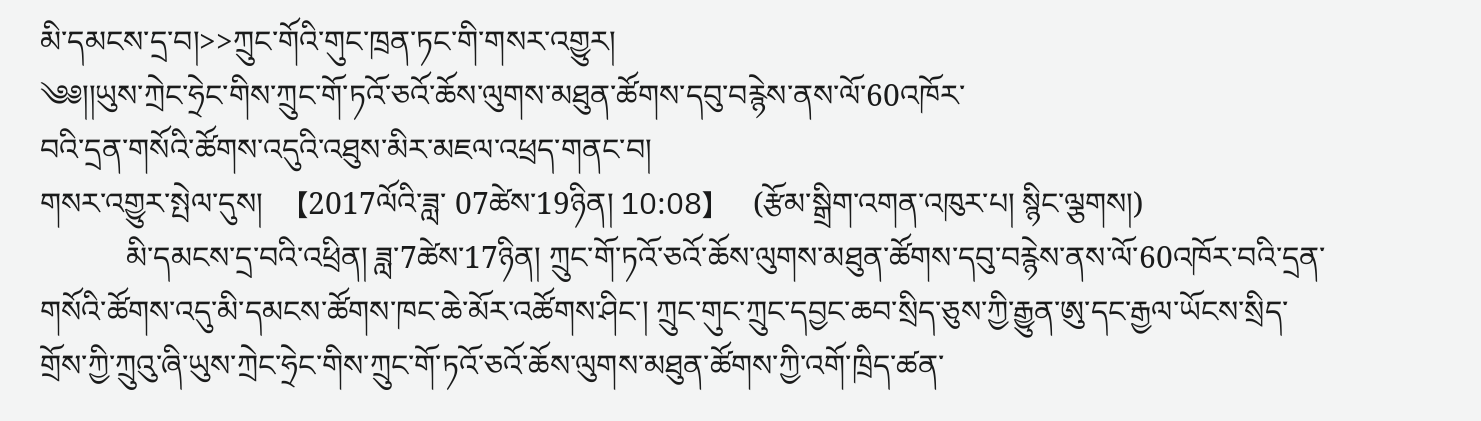མི་དམངས་དྲ་བ།>>ཀྲུང་གོའི་གུང་ཁྲན་ཏང་གི་གསར་འགྱུར།
༄༅།།ཡུས་ཀྲེང་ཧྲེང་གིས་ཀྲུང་གོ་ཏའོ་ཅའོ་ཆོས་ལུགས་མཐུན་ཚོགས་དབུ་བརྙེས་ནས་ལོ་60འཁོར་
བའི་དྲན་གསོའི་ཚོགས་འདུའི་འཐུས་མིར་མཇལ་འཕྲད་གནང་བ།
གསར་འགྱུར་སྤེལ་དུས།  【2017ལོའི་ཟླ་ 07ཚེས་19ཉིན། 10:08】   (རྩོམ་སྒྲིག་འགན་འཁུར་པ། སྙིང་ལྕགས།)
           མི་དམངས་དྲ་བའི་འཕྲིན། ཟླ་7ཚེས་17ཉིན། ཀྲུང་གོ་ཏའོ་ཅའོ་ཆོས་ལུགས་མཐུན་ཚོགས་དབུ་བརྙེས་ནས་ལོ་60འཁོར་བའི་དྲན་གསོའི་ཚོགས་འདུ་མི་དམངས་ཚོགས་ཁང་ཆེ་མོར་འཚོགས་ཤིང་། ཀྲུང་གུང་ཀྲུང་དབྱང་ཆབ་སྲིད་ཅུས་ཀྱི་རྒྱུན་ཨུ་དང་རྒྱལ་ཡོངས་སྲིད་གྲོས་ཀྱི་ཀྲུའུ་ཞི་ཡུས་ཀྲེང་ཧྲེང་གིས་ཀྲུང་གོ་ཏའོ་ཅའོ་ཆོས་ལུགས་མཐུན་ཚོགས་ཀྱི་འགོ་ཁྲིད་ཚན་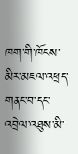ཁག་གི་ཁོངས་མིར་མཇལ་འཕྲད་གནང་བ་དང་འབྲེལ་འཐུས་མི་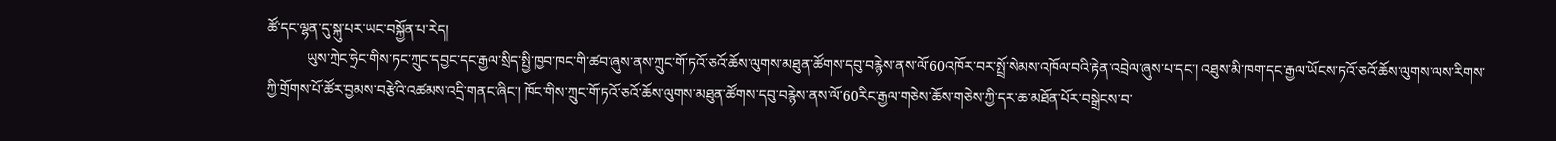ཚོ་དང་ལྷན་དུ་སྐུ་པར་ཡང་བསྐྱོན་པ་རེད།
           ཡུས་ཀྲེང་ཧྲེང་གིས་ཏང་ཀྲུང་དབྱང་དང་རྒྱལ་སྲིད་སྤྱི་ཁྱབ་ཁང་གི་ཚབ་ཞུས་ནས་ཀྲུང་གོ་ཏའོ་ཅའོ་ཆོས་ལུགས་མཐུན་ཚོགས་དབུ་བརྙེས་ནས་ལོ་60འཁོར་བར་སྤྲོ་སེམས་འཁོལ་བའི་རྟེན་འབྲེལ་ཞུས་པ་དང་། འཐུས་མི་ཁག་དང་རྒྱལ་ཡོངས་ཏའོ་ཅའོ་ཆོས་ལུགས་ལས་རིགས་ཀྱི་གྲོགས་པོ་ཚོར་བྱམས་བརྩེའི་འཚམས་འདྲི་གནང་ཞིང་། ཁོང་གིས་ཀྲུང་གོ་ཏའོ་ཅའོ་ཆོས་ལུགས་མཐུན་ཚོགས་དབུ་བརྙེས་ནས་ལོ་60རིང་རྒྱལ་གཅེས་ཆོས་གཅེས་ཀྱི་དར་ཆ་མཐོན་པོར་བསྒྲེངས་བ་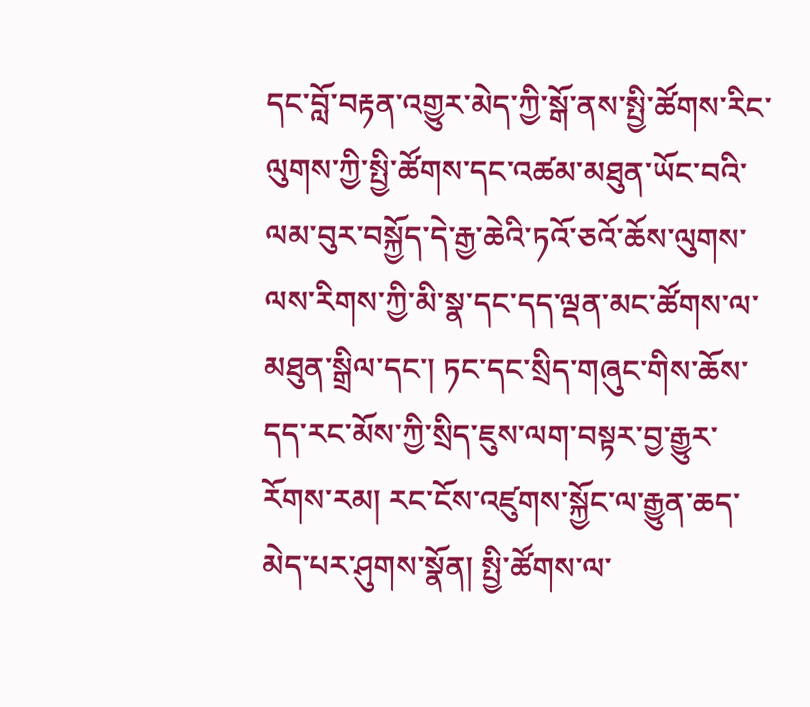དང་བློ་བརྟན་འགྱུར་མེད་ཀྱི་སྒོ་ནས་སྤྱི་ཚོགས་རིང་ལུགས་ཀྱི་སྤྱི་ཚོགས་དང་འཚམ་མཐུན་ཡོང་བའི་ལམ་བུར་བསྐྱོད་དེ་རྒྱ་ཆེའི་ཏའོ་ཅའོ་ཆོས་ལུགས་ལས་རིགས་ཀྱི་མི་སྣ་དང་དད་ལྡན་མང་ཚོགས་ལ་མཐུན་སྒྲིལ་དང་། ཏང་དང་སྲིད་གཞུང་གིས་ཆོས་དད་རང་མོས་ཀྱི་སྲིད་ཇུས་ལག་བསྟར་བྱ་རྒྱུར་རོགས་རམ། རང་ངོས་འཛུགས་སྐྱོང་ལ་རྒྱུན་ཆད་མེད་པར་ཤུགས་སྣོན། སྤྱི་ཚོགས་ལ་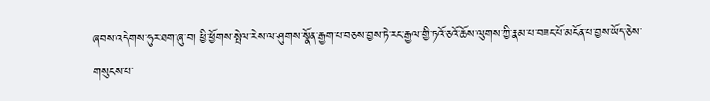ཞབས་འདེགས་ཧུར་ཐག་ཞུ་བ། ཕྱི་ཕྱོགས་སྤེལ་རེས་ལ་ཤུགས་སྣོན་རྒྱག་པ་བཅས་བྱས་ཏེ་རང་རྒྱལ་གྱི་ཏའོ་ཅའོ་ཆོས་ལུགས་ཀྱི་རྣམ་པ་བཟང་པོ་མངོན་པ་བྱས་ཡོད་ཅེས་གསུངས་པ་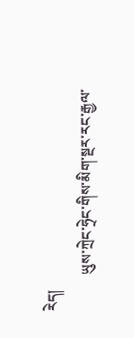རེད།
          ཡུས་ཀྲེང་ཧྲེང་གིས་མིག་སྔར་རང་རྒྱལ་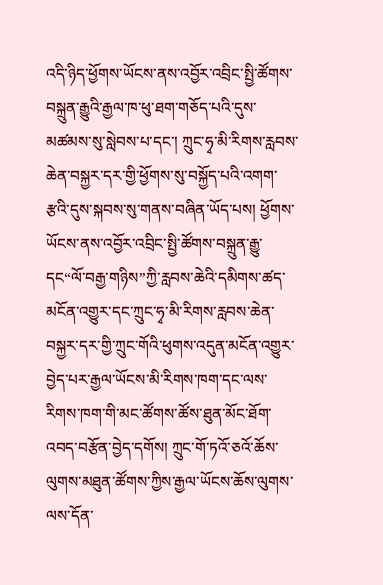འདི་ཉིད་ཕྱོགས་ཡོངས་ནས་འབྱོར་འབྲིང་སྤྱི་ཚོགས་བསྐྲུན་རྒྱུའི་རྒྱལ་ཁ་ཕུ་ཐག་གཅོད་པའི་དུས་མཚམས་སུ་སླེབས་པ་དང་། ཀྲུང་ཧྭ་མི་རིགས་རླབས་ཆེན་བསྐྱར་དར་གྱི་ཕྱོགས་སུ་བསྐྱོད་པའི་འགག་རྩའི་དུས་སྐབས་སུ་གནས་བཞིན་ཡོད་པས། ཕྱོགས་ཡོངས་ནས་འབྱོར་འབྲིང་སྤྱི་ཚོགས་བསྐྲུན་རྒྱུ་དང“ལོ་བརྒྱ་གཉིས”ཀྱི་རླབས་ཆེའི་དམིགས་ཚད་མངོན་འགྱུར་དང་ཀྲུང་ཧྭ་མི་རིགས་རླབས་ཆེན་བསྐྱར་དར་གྱི་ཀྲུང་གོའི་ཕུགས་འདུན་མངོན་འགྱུར་བྱེད་པར་རྒྱལ་ཡོངས་མི་རིགས་ཁག་དང་ལས་རིགས་ཁག་གི་མང་ཚོགས་ཚོས་ཐུན་མོང་ཐོག་འབད་བརྩོན་བྱེད་དགོས། ཀྲུང་གོ་ཏའོ་ཅའོ་ཆོས་ལུགས་མཐུན་ཚོགས་ཀྱིས་རྒྱལ་ཡོངས་ཆོས་ལུགས་ལས་དོན་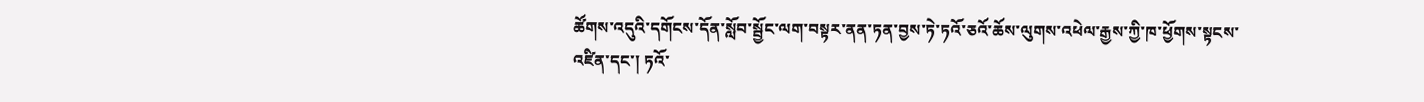ཚོགས་འདུའི་དགོངས་དོན་སློབ་སྦྱོང་ལག་བསྟར་ནན་ཏན་བྱས་ཏེ་ཏའོ་ཅའོ་ཆོས་ལུགས་འཕེལ་རྒྱས་ཀྱི་ཁ་ཕྱོགས་སྟངས་འཛིན་དང་། ཏའོ་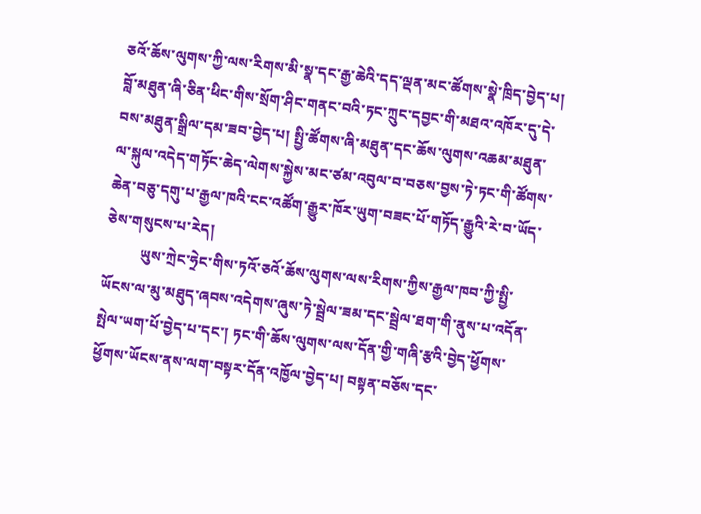ཅའོ་ཆོས་ལུགས་ཀྱི་ལས་རིགས་མི་སྣ་དང་རྒྱ་ཆེའི་དད་ལྡན་མང་ཚོགས་སྣེ་ཁྲིད་བྱེད་པ། བློ་མཐུན་ཞི་ཅིན་ཕིང་གིས་སྲོག་ཤིང་གནང་བའི་ཏང་ཀྲུང་དབྱང་གི་མཐའ་འཁོར་དུ་དེ་བས་མཐུན་སྒྲིལ་དམ་ཟབ་བྱེད་པ། སྤྱི་ཚོགས་ཞི་མཐུན་དང་ཆོས་ལུགས་འཆམ་མཐུན་ལ་སྐུལ་འདེད་གཏོང་ཆེད་ལེགས་སྐྱེས་མང་ཙམ་འབུལ་བ་བཅས་བྱས་ཏེ་ཏང་གི་ཚོགས་ཆེན་བཅུ་དགུ་པ་རྒྱལ་ཁའི་ངང་འཚོག་རྒྱུར་ཁོར་ཡུག་བཟང་པོ་གཏོད་རྒྱུའི་རེ་བ་ཡོད་ཅེས་གསུངས་པ་རེད།
          ཡུས་ཀྲེང་ཧྲེང་གིས་ཏའོ་ཅའོ་ཆོས་ལུགས་ལས་རིགས་ཀྱིས་རྒྱལ་ཁབ་ཀྱི་སྤྱི་ཡོངས་ལ་མུ་མཐུད་ཞབས་འདེགས་ཞུས་ཏེ་སྦྲེལ་ཟམ་དང་སྦྲེལ་ཐག་གི་ནུས་པ་འདོན་སྤེལ་ཡག་པོ་བྱེད་པ་དང་། ཏང་གི་ཆོས་ལུགས་ལས་དོན་གྱི་གཞི་རྩའི་བྱེད་ཕྱོགས་ཕྱོགས་ཡོངས་ནས་ལག་བསྟར་དོན་འཁྱོལ་བྱེད་པ། བསྟན་བཅོས་དང་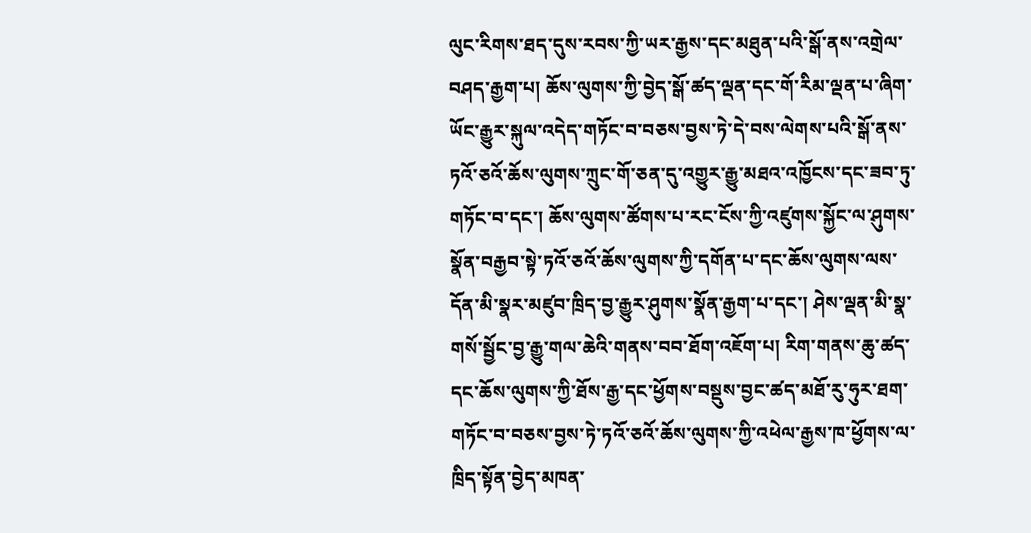ལུང་རིགས་ཐད་དུས་རབས་ཀྱི་ཡར་རྒྱས་དང་མཐུན་པའི་སྒོ་ནས་འགྲེལ་བཤད་རྒྱག་པ། ཆོས་ལུགས་ཀྱི་བྱེད་སྒོ་ཚད་ལྡན་དང་གོ་རིམ་ལྡན་པ་ཞིག་ཡོང་རྒྱུར་སྐུལ་འདེད་གཏོང་བ་བཅས་བྱས་ཏེ་དེ་བས་ལེགས་པའི་སྒོ་ནས་ཏའོ་ཅའོ་ཆོས་ལུགས་ཀྲུང་གོ་ཅན་དུ་འགྱུར་རྒྱུ་མཐའ་འཁྱོངས་དང་ཟབ་ཏུ་གཏོང་བ་དང་། ཆོས་ལུགས་ཚོགས་པ་རང་ངོས་ཀྱི་འཛུགས་སྐྱོང་ལ་ཤུགས་སྣོན་བརྒྱབ་སྟེ་ཏའོ་ཅའོ་ཆོས་ལུགས་ཀྱི་དགོན་པ་དང་ཆོས་ལུགས་ལས་དོན་མི་སྣར་མཛུབ་ཁྲིད་བྱ་རྒྱུར་ཤུགས་སྣོན་རྒྱག་པ་དང་། ཤེས་ལྡན་མི་སྣ་གསོ་སྦྱོང་བྱ་རྒྱུ་གལ་ཆེའི་གནས་བབ་ཐོག་འཇོག་པ། རིག་གནས་ཆུ་ཚད་དང་ཆོས་ལུགས་ཀྱི་ཐོས་རྒྱ་དང་ཕྱོགས་བསྡུས་བྱང་ཚད་མཐོ་རུ་ཧུར་ཐག་གཏོང་བ་བཅས་བྱས་ཏེ་ཏའོ་ཅའོ་ཆོས་ལུགས་ཀྱི་འཕེལ་རྒྱས་ཁ་ཕྱོགས་ལ་ཁྲིད་སྟོན་བྱེད་མཁན་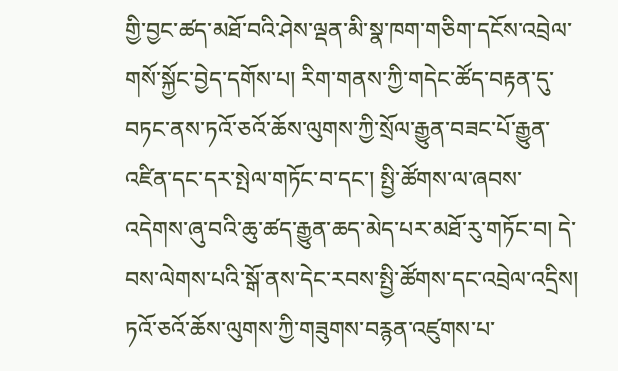གྱི་བྱང་ཚད་མཐོ་བའི་ཤེས་ལྡན་མི་སྣ་ཁག་གཅིག་དངོས་འབྲེལ་གསོ་སྐྱོང་བྱེད་དགོས་པ། རིག་གནས་ཀྱི་གདེང་ཚོད་བརྟན་དུ་བཏང་ནས་ཏའོ་ཅའོ་ཆོས་ལུགས་ཀྱི་སྲོལ་རྒྱུན་བཟང་པོ་རྒྱུན་འཛིན་དང་དར་སྤེལ་གཏོང་བ་དང་། སྤྱི་ཚོགས་ལ་ཞབས་འདེགས་ཞུ་བའི་ཆུ་ཚད་རྒྱུན་ཆད་མེད་པར་མཐོ་རུ་གཏོང་བ། དེ་བས་ལེགས་པའི་སྒོ་ནས་དེང་རབས་སྤྱི་ཚོགས་དང་འབྲེལ་འདྲིས། ཏའོ་ཅའོ་ཆོས་ལུགས་ཀྱི་གཟུགས་བརྙན་འཛུགས་པ་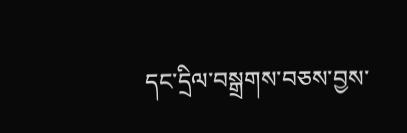དང་དྲིལ་བསྒྲགས་བཅས་བྱས་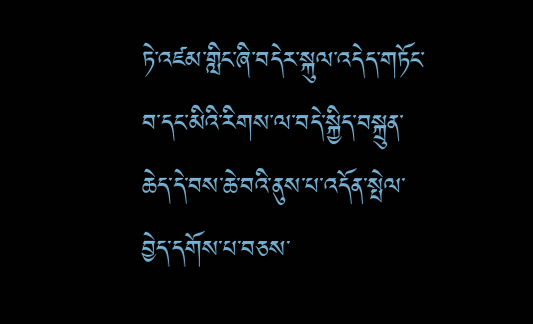ཏེ་འཛམ་གླིང་ཞི་བདེར་སྐུལ་འདེད་གཏོང་བ་དང་མིའི་རིགས་ལ་བདེ་སྐྱིད་བསྐྲུན་ཆེད་དེ་བས་ཆེ་བའི་ནུས་པ་འདོན་སྤེལ་བྱེད་དགོས་པ་བཅས་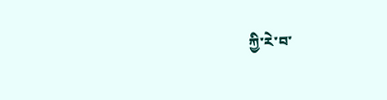ཀྱི་རེ་བ་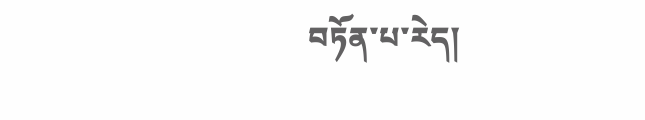བཏོན་པ་རེད།